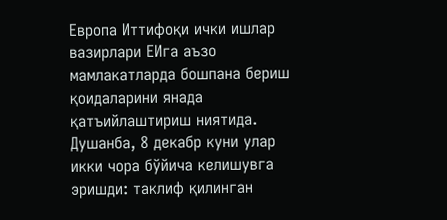Европа Иттифоқи ички ишлар вазирлари ЕИга аъзо мамлакатларда бошпана бериш қоидаларини янада қатъийлаштириш ниятида. Душанба, 8 декабр куни улар икки чора бўйича келишувга эришди: таклиф қилинган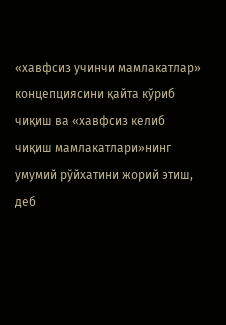«хавфсиз учинчи мамлакатлар» концепциясини қайта кўриб чиқиш ва «хавфсиз келиб чиқиш мамлакатлари»нинг умумий рўйхатини жорий этиш, деб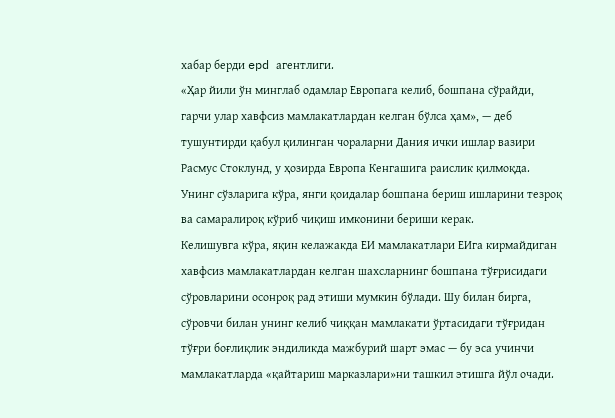хабар берди epd агентлиги.
«Ҳар йили ўн минглаб одамлар Европага келиб, бошпана сўрайди, гарчи улар хавфсиз мамлакатлардан келган бўлса ҳам», — деб тушунтирди қабул қилинган чораларни Дания ички ишлар вазири Расмус Стоклунд, у ҳозирда Европа Кенгашига раислик қилмоқда. Унинг сўзларига кўра, янги қоидалар бошпана бериш ишларини тезроқ ва самаралироқ кўриб чиқиш имконини бериши керак.
Келишувга кўра, яқин келажакда ЕИ мамлакатлари ЕИга кирмайдиган хавфсиз мамлакатлардан келган шахсларнинг бошпана тўғрисидаги сўровларини осонроқ рад этиши мумкин бўлади. Шу билан бирга, сўровчи билан унинг келиб чиққан мамлакати ўртасидаги тўғридан тўғри боғлиқлик эндиликда мажбурий шарт эмас — бу эса учинчи мамлакатларда «қайтариш марказлари»ни ташкил этишга йўл очади.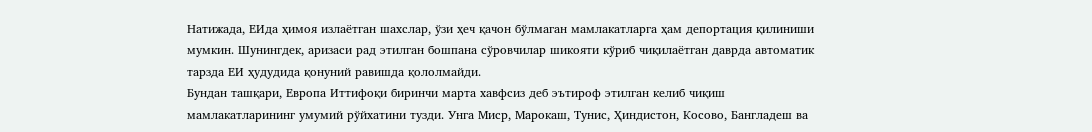Натижада, ЕИда ҳимоя излаётган шахслар, ўзи ҳеч қачон бўлмаган мамлакатларга ҳам депортация қилиниши мумкин. Шунингдек, аризаси рад этилган бошпана сўровчилар шикояти кўриб чиқилаётган даврда автоматик тарзда ЕИ ҳудудида қонуний равишда қололмайди.
Бундан ташқари, Европа Иттифоқи биринчи марта хавфсиз деб эътироф этилган келиб чиқиш мамлакатларининг умумий рўйхатини тузди. Унга Миср, Марокаш, Тунис, Ҳиндистон, Косово, Бангладеш ва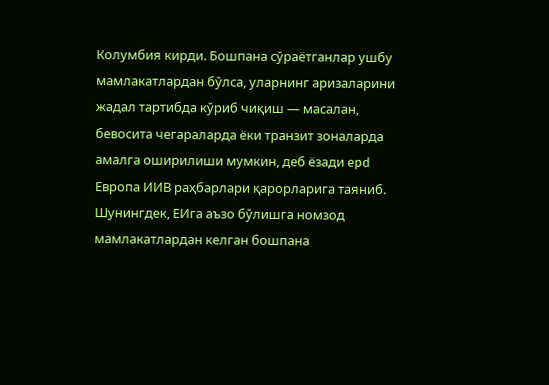Колумбия кирди. Бошпана сўраётганлар ушбу мамлакатлардан бўлса, уларнинг аризаларини жадал тартибда кўриб чиқиш — масалан, бевосита чегараларда ёки транзит зоналарда амалга оширилиши мумкин, деб ёзади epd Европа ИИВ раҳбарлари қарорларига таяниб.
Шунингдек, ЕИга аъзо бўлишга номзод мамлакатлардан келган бошпана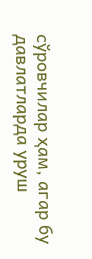сўровчилар ҳам, агар бу давлатларда уруш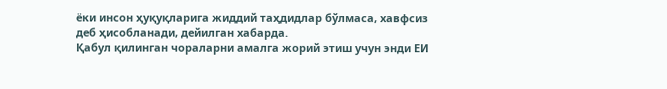ёки инсон ҳуқуқларига жиддий таҳдидлар бўлмаса, хавфсиз деб ҳисобланади, дейилган хабарда.
Қабул қилинган чораларни амалга жорий этиш учун энди ЕИ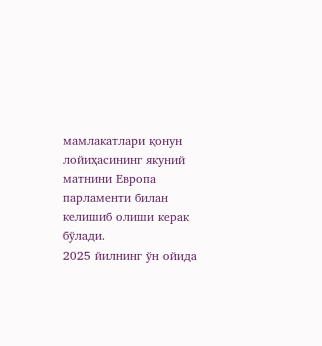мамлакатлари қонун лойиҳасининг якуний матнини Европа парламенти билан келишиб олиши керак бўлади.
2025 йилнинг ўн ойида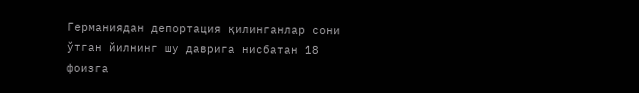Германиядан депортация қилинганлар сони ўтган йилнинг шу даврига нисбатан 18 фоизга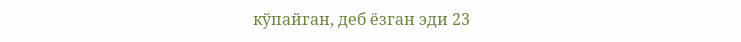кўпайган, деб ёзган эди 23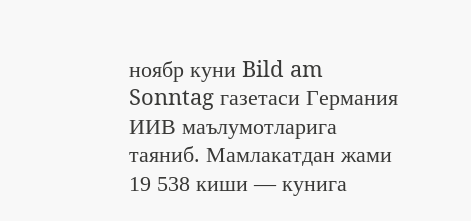ноябр куни Bild am Sonntag газетаси Германия ИИВ маълумотларига таяниб. Мамлакатдан жами 19 538 киши — кунига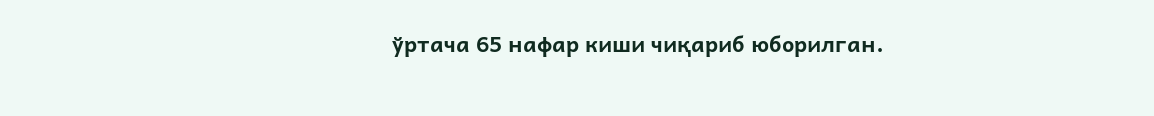ўртача 65 нафар киши чиқариб юборилган.